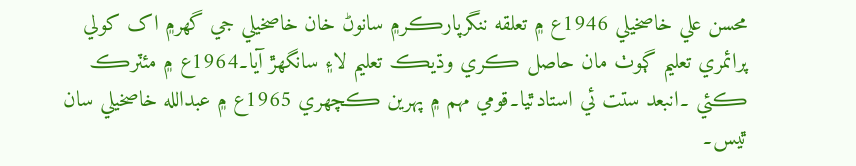محسن علي خاصخيلي 1946ع ۾ تعلقه ننگرپارڪر۾ سانوڻ خان خاصخيلي جي گهر۾ اک کولي پرائمري تعليم ڳوٺ مان حاصل ڪري وڌيڪ تعليم لا۽ سانگهڙ آيا۔1964ع ۾ مئٽرڪ ڪئي ۔انبعد ستت ئي استادٿيا۔قومي مهم ۾ پهرين ڪچھري 1965ع ۾ عبدالله خاصخيلي سان ٿيس۔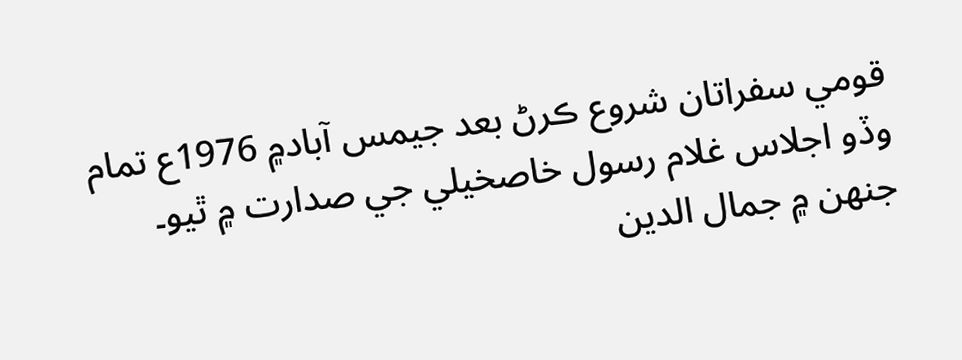قومي سفراتان شروع ڪرڻ بعد جيمس آباد۾ 1976ع تمام وڏو اجلاس غلام رسول خاصخيلي جي صدارت ۾ ٿيو۔ جنهن ۾ جمال الدين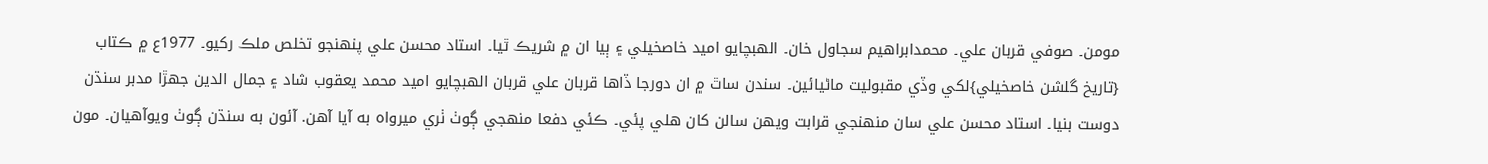مومن۔ صوفي قربان علي۔ محمدابراهيم سجاول خان۔ الهبچايو اميد خاصخيلي ۽ ٻيا ان ۾ شريڪ ٿيا۔ استاد محسن علي پنهنجو تخلص ملڪ رکيو۔ 1977ع ۾ ڪتاب {تاريخ گلشن خاصخيلي}لکي وڏي مقبوليت ماڻيائين۔ سندن ساٿ ۾ ان دورجا ڏاها قربان علي قربان الهبچايو اميد محمد يعقوب شاد ۽ جمال الدين جهڙا مدبر سنڌن دوست بنيا۔ استاد محسن علي سان منهنجي قرابت ويهن سالن کان هلي پئي۔ ڪئي دفعا منهجي ڳوٺ ٺري ميرواه به آيا آھن. آئون به سنڌن ڳوٺ ويوآھيان۔ مون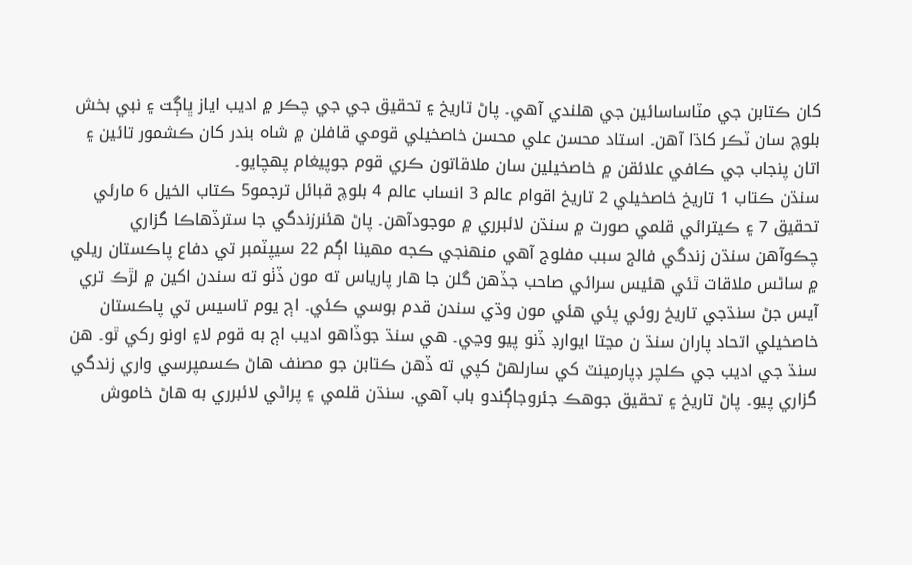کان ڪتابن جي مٽاساسائين جي هلندي آھي۔ پاڻ تاريخ ۽ تحقيق جي جي چڪر ۾ اديب اياز ڀاڳت ۽ نبي بخش بلوچ سان ٽڪر کاڌا آھن۔ استاد محسن علي محسن خاصخيلي قومي قافلن ۾ شاه بندر کان ڪشمور تائين ۽ اتان پنجاب جي ڪافي علائقن ۾ خاصخيلين سان ملاقاتون ڪري قوم جوپيغام پهچايو۔
سنڌن ڪتاب 1 تاريخ خاصخيلي 2 تاريخ اقوام عالم 3 انساب عالم 4 بلوچ قبائل ترجمو5 ڪتاب الخيل 6 مارئي تحقيق 7 ۽ ڪيترائي قلمي صورت ۾ سنڌن لائبرري ۾ موجودآھن۔ پاڻ ھئنرزندگي جا سترڏهاڪا گزاري چڪوآھن سنڌن زندگي فالج سبب مفلوج آھي منهنجي ڪجه مهينا اڳم 22 سيپٽمبر تي دفاع پاڪستان ريلي ۾ ساڻس ملاقات ٿئي هئيس سرائي صاحب جڏهن گلن جا هار پارياس ته مون ڏٺو ته سندن اکين ۾ لڙڪ تري آيس جڻ سنڌجي تاريخ روئي پئي هئي مون وڌي سندن قدم بوسي ڪئي۔ اڄ يوم تاسيس تي پاڪستان خاصخيلي اتحاد پاران سنڌ ن مڃتا ايوارڊ ڏنو پيو وڃي۔ هي سنڌ جوڏاهو اديب اڄ به قوم لا۽ اونو رکي ٿو۔ هن سنڌ جي اديب جي ڪلچر ڊپارمينٽ کي سارلهڻ کپي ته ڏهن ڪتابن جو مصنف هاڻ ڪسمپرسي واري زندگي گزاري پيو۔ پاڻ تاريخ ۽ تحقيق جوهڪ جئروجاڳندو باب آھي. سنڌن قلمي ۽ پراڻي لائبرري به هاڻ خاموش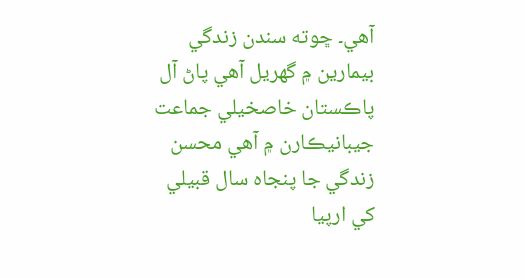آھي۔ ڇوته سندن زندگي بيمارين ۾ گهريل آھي پاڻ آل پاڪستان خاصخيلي جماعت جيبانيڪارن ۾ آھي محسن زندگي جا پنجاه سال قبيلي کي ارپيا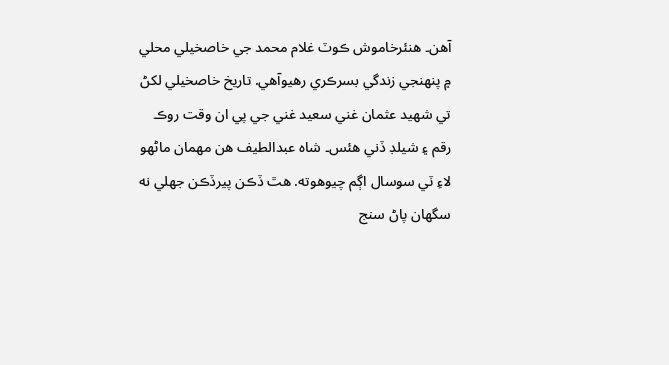آھن۔ هنئرخاموش ڪوٽ غلام محمد جي خاصخيلي محلي ۾ پنهنجي زندگي بسرڪري رهيوآھي. تاريخ خاصخيلي لکڻ تي شهيد عثمان غني سعيد غني جي پي ان وقت روڪ رقم ۽ شيلڊ ڏني هئس۔ شاه عبدالطيف هن مهمان ماڻھو لاءِ ٽي سوسال اڳم چيوهوته. هٿ ڏڪن پيرڏڪن جهلي نه سگهان پاڻ سنج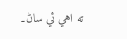ته اهي ئي ساڻ۔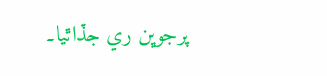پرجوڀن ري جڏاٿيا۔